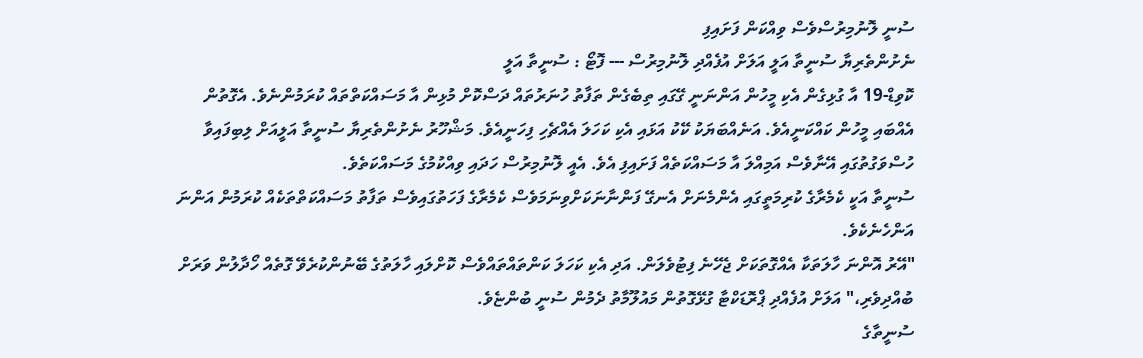ސުނީ ލޮނުމިރުސްވެސް ވިއްކަން ފަށައިފި
ނެށުންތެރިޔާ ސުނީތާ އަލީ އަލަށް އުފެއްދި ލޮނުމިރުސް --- ފޮޓޯ : ސުނީތާ އަލީ
ކޮވިޑް-19 އާ ގުޅިގެން އެކި މީހުން އަންނަނީ ގޭގައި ތިބެގެން ތަފާތު ހުނަރުތައް ދަސްކޮށް މުޅިން އާ މަސައްކަތްތައް ކުރަމުންނެވެ. އެގޮތުން އެއްބައި މީހުން ކައްކަނީއެވެ. އަނެއްބަޔަކު ކޭކު އަޅައި އެކި ކަހަލަ އެއްޗެހި ފިހަނީއެވެ. މަޝްހޫރު ނެށުންތެރިޔާ ސުނީތާ އަލީއަށް ލިބިފައިވާ ހުސްވަގުތުގައި އޭނާވެސް އަމިއްލަ އާ މަސައްކަތެއް ފަށައިފި އެވެ. އެއީ ލޮނުމިރުސް ހަދައި ވިއްކުމުގެ މަސައްކަތެވެ.
ސުނީތާ އަކީ ކެމެރާގެ ކުރިމަތީގައި އެންމެނަށް އެނގޭ ފަންނާނަކަށްވިނަމަވެސް ކެމެރާގެ ފަހަތުގައިވެސް ތަފާތު މަސައްކަތްތަކެއް ކުރަމުން އަންނަ އަންހެނެކެވެ.
"އޭރު އޮންނަ ހާލަތަކާ އެއްގޮތަކަށް ޖެހޭނެ ފިޓުވެލަން. އަދި އެކި ކަހަލަ ކަންތައްތައްވެސް ކޮށްލައި ހާލަތުގެ ބޭނުންކުރެވޭ ގޮތެއް ހޯދާލުން ވަރަށް ބުއްދިވެރި،" އަލަށް އުފެއްދި ޕްރޮޑަކްޓާ ގުޅޭގޮތުން މައުލޫމާތު ދެމުން ސުނީ ބުންޏެވެ.
ސުނީތާގެ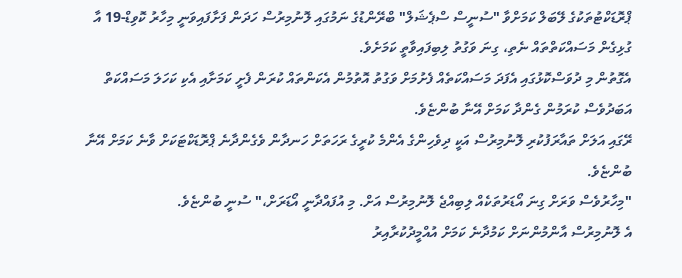ޕްރޮޑަކްޓުތަކުގެ ލޭބަލް ކަމަށްވާ "ސުނީސް ސްޕެޝަލް" ބްރޭންޑުގެ ނަމުގައި ލޮނުމިރުސް ހަދަން ފަށާފައިވަނީ މިހާރު ކޮވިޑް-19 އާ ގުޅިގެން މަސައްކަތްތައް ނެތި، ގިނަ ވަގުތު ލިބިފައިވާތީ ކަމަށެވެ.
އެގޮތުން މި ދުވަސްކޮޅުގައި އެފަދަ މަސައްކަތެއް ފެށުމަށް ވަގުތު އޮތުމުން އެކަންތައް ކުރަން ފެށީ ކަމަށާއި އެކި ކަހަލަ މަސައްކަތް އަބަދުވެސް ކުރަމުން ގެންދާ ކަމަށް އޭނާ ބުންޏެވެ.
ރޭގައި އަލަށް ތައާރަފުކުރި ލޮނުމިރުސް އަކީ ދިވެހިންގެ އެންމެ ކުރީގެ ރަހަތަށް ހަނދާން ވެގެންދާނެ ޕްރޮޑަކްޓަކަށް ވާނެ ކަމަށް އޭނާ ބުންޏެވެ.
"މިހާރުވެސް ވަރަށް ގިނަ އޯޑަރުތަކެއް ލިބިއްޖެ ލޮނުމިރުސް އަށް. މި އުފައްދާނީ އޯޑަރަށް،" ސުނީ ބުންޏެވެ.
އެ ލޮނުމިރުސް އާންމުންނަށް ކަމުދާނެ ކަމަށް އުއްމީދުކުރާއިރު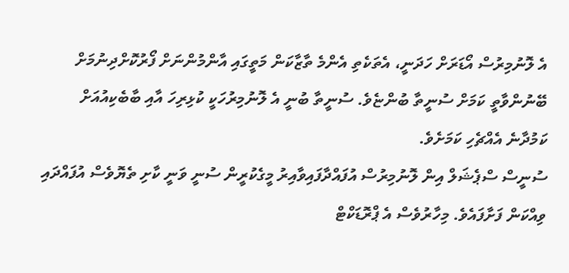އެ ލޮނުމިރުސް އޯޑަރަށް ހަދަނީ، އެތަކެތި އެންމެ ތާޒާކަން މަތީގައި އާންމުންނަށް ފޯރުކޮށްދިނުމަށް ބޭނުންވާތީ ކަމަށް ސުނީތާ ބުންޏެވެ. ސުނީތާ ބުނީ އެ ލޮނުމިރުހަކީ ކުޅިރިހަ އާއި ބާބެކިއުއަށް ކަމުދާނެ އެއްޗެހި ކަމަށެވެ.
ސުނީސް ސްޕެޝަލް އިން ލޮނުމިރުސް އުފައްދާފައިވާއިރު މީގެކުރީން ސުނީ ވަނީ ކާށި ތެޔޮވެސް އުފައްދައި ވިއްކަން ފަށާފައެވެ. މިހާރުވެސް އެ ޕްރޮޑަކްޓް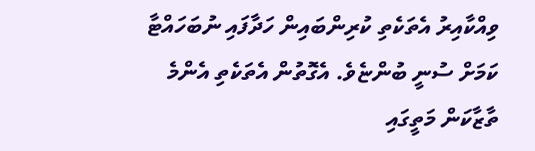ވިއްކާއިރު އެތަކެތި ކުރިންބައިން ހަދާފައި ނުބަހައްޓާ ކަމަށް ސުނީ ބުންޏެވެ. އެގޮތުން އެތަކެތި އެންމެ ތާޒާކަން މަތީގައި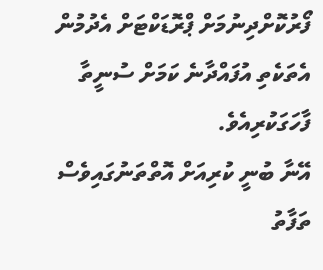ފޯރުކޮށްދިނުމަށް ޕްރޮޑަކްޓަށް އެދުމުން އެތަކެތި އުފައްދާނެ ކަމަށް ސުނީތާ ފާހަގަކުރިއެވެ.
އޭނާ ބުނީ ކުރިއަށް އޮތްތަނުގައިވެސް ތަފާތު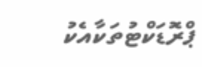ޕްރޮޑަކްޓުތަކާއެކު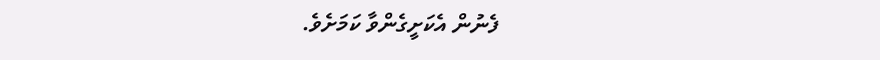ފެނުން އެކަށީގެންވާ ކަމަށެވެ.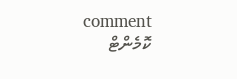comment ކޮމެންޓް